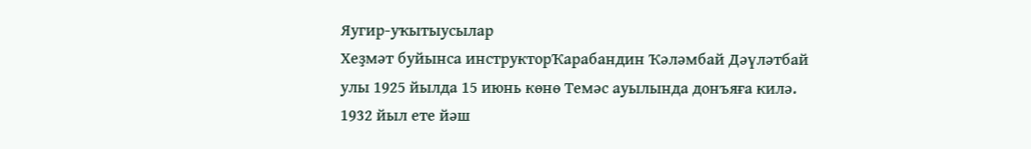Яугир-уҡытыусылар
Хеҙмәт буйынса инструкторҠарабандин Ҡәләмбай Дәүләтбай улы 1925 йылда 15 июнь көнө Темәс ауылында донъяға килә. 1932 йыл ете йәш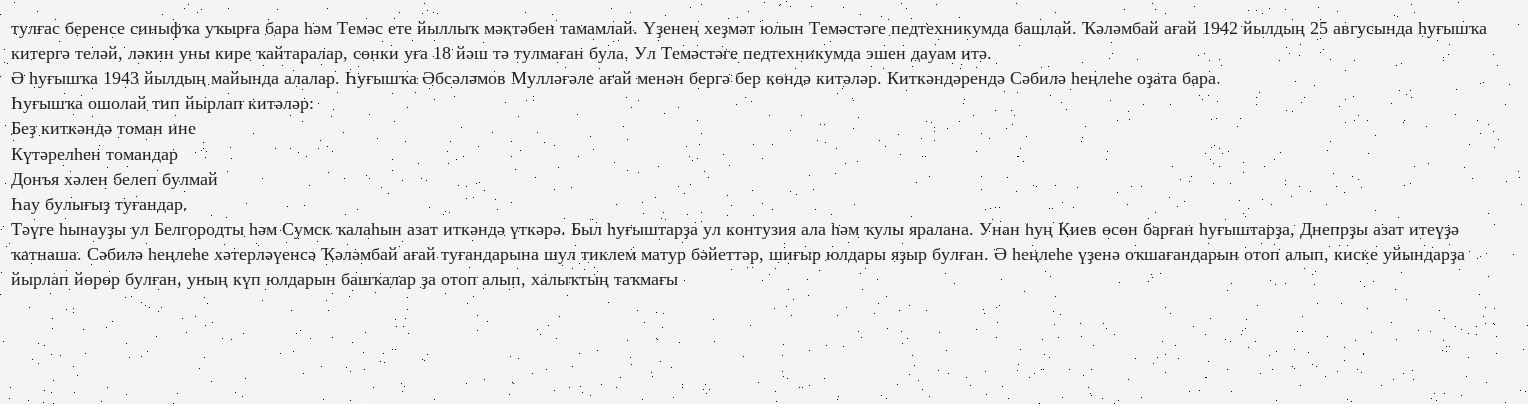тулғас беренсе синыфҡа уҡырға бара һәм Темәс ете йыллыҡ мәктәбен тамамлай. Үҙенең хеҙмәт юлын Темәстәге педтехникумда башлай. Ҡәләмбай ағай 1942 йылдың 25 авгусында һуғышҡа китергә теләй, ләкин уны кире ҡайтаралар, сөнки уға 18 йәш тә тулмаған була. Ул Темәстәге педтехникумда эшен дауам итә.
Ә һуғышҡа 1943 йылдың майында алалар. Һуғышҡа Әбсәләмов Мулләғәле ағай менән бергә бер көндә китәләр. Киткәндәрендә Сәбилә һеңлеһе оҙата бара.
Һуғышҡа ошолай тип йырлап китәләр:
Беҙ киткәндә томан ине
Күтәрелһен томандар
Донъя хәлен белеп булмай
Һау булығыҙ туғандар.
Тәүге һынауҙы ул Белгородты һәм Сумск ҡалаһын азат иткәндә үткәрә. Был һуғыштарҙа ул контузия ала һәм ҡулы яралана. Унан һуң Киев өсөн барған һуғыштарҙа, Днепрҙы азат итеүҙә ҡатнаша. Сәбилә һеңлеһе хәтерләүенсә Ҡәләмбай ағай туғандарына шул тиклем матур бәйеттәр, шиғыр юлдары яҙыр булған. Ә һеңлеһе үҙенә оҡшағандарын отоп алып, киске уйындарҙа йырлап йөрөр булған, уның күп юлдарын башҡалар ҙа отоп алып, халыҡтың таҡмағы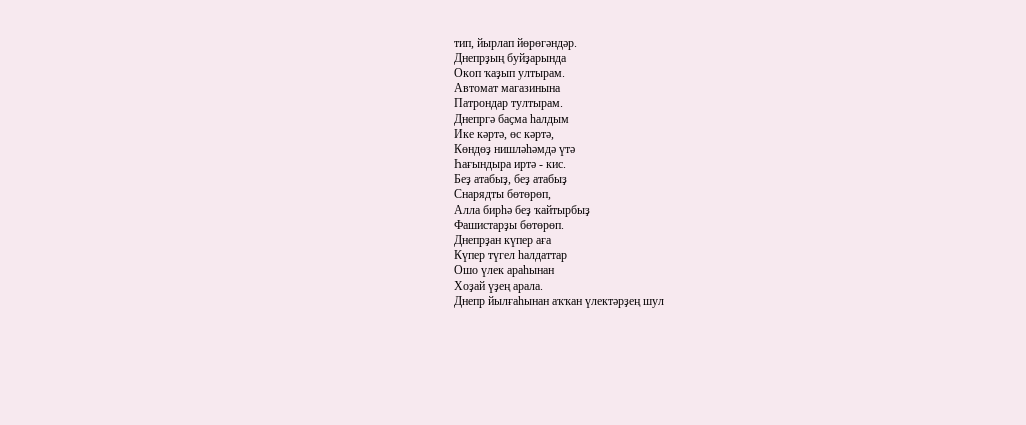тип, йырлап йөрөгәндәр.
Днепрҙың буйҙарында
Окоп ҡаҙып ултырам.
Автомат магазинына
Патрондар тултырам.
Днепргә баҫма һалдым
Ике кәртә, өс кәртә,
Көндөҙ нишләһәмдә үтә
Һағындыра иртә - кис.
Беҙ атабыҙ, беҙ атабыҙ
Снарядты бөтөрөп,
Алла бирһә беҙ ҡайтырбыҙ
Фашистарҙы бөтөрөп.
Днепрҙан күпер аға
Күпер түгел һалдаттар
Ошо үлек араһынан
Хоҙай үҙең арала.
Днепр йылғаһынан аҡҡан үлектәрҙең шул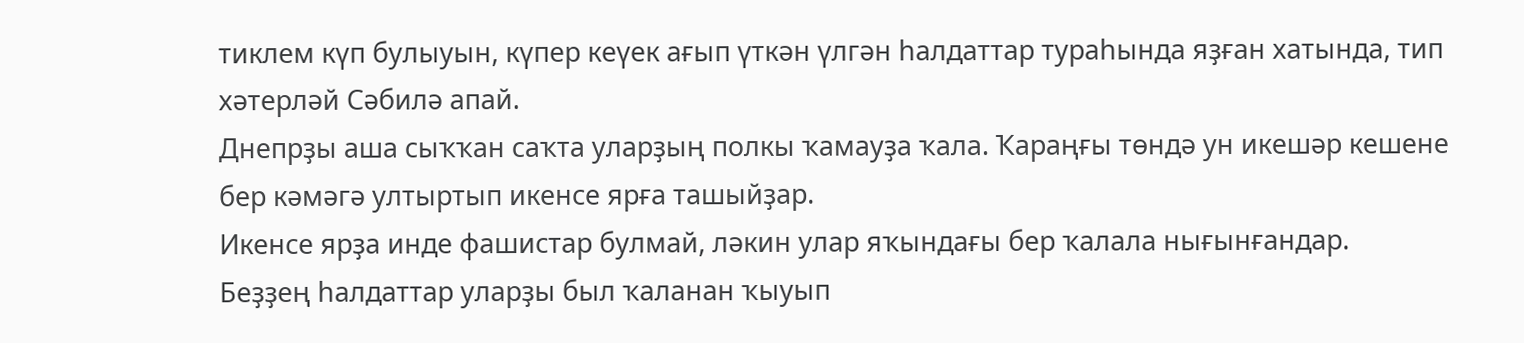тиклем күп булыуын, күпер кеүек ағып үткән үлгән һалдаттар тураһында яҙған хатында, тип хәтерләй Сәбилә апай.
Днепрҙы аша сыҡҡан саҡта уларҙың полкы ҡамауҙа ҡала. Ҡараңғы төндә ун икешәр кешене бер кәмәгә ултыртып икенсе ярға ташыйҙар.
Икенсе ярҙа инде фашистар булмай, ләкин улар яҡындағы бер ҡалала нығынғандар.
Беҙҙең һалдаттар уларҙы был ҡаланан ҡыуып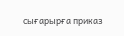сығарырға приказ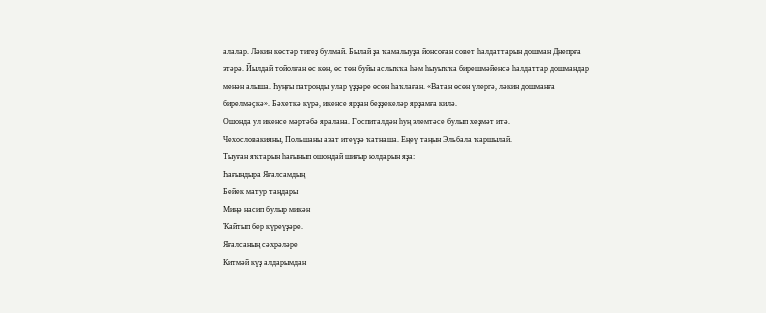алалар. Ләкин көстәр тигеҙ булмай. Былай ҙа ҡамалыуҙа йонсоған совет һалдаттарын дошман Днепрға этәрә. Йылдай тойолған өс көн, өс төн буйы аслыҡҡа һәм һыуыҡҡа бирешмәйенсә һалдаттар дошмандар менән алыша. Һуңғы патронды улар үҙҙәре өсөн һаҡлаған. «Ватан өсөн үлергә, ләкин дошманға бирелмәҫкә». Бәхеткә күрә, икенсе ярҙан беҙҙекеләр ярҙамға килә.
Ошонда ул икенсе мәртәбә яралана. Госпиталдән һуң элемтәсе булып хеҙмәт итә.
Чехословакияны, Польшаны азат итеүҙә ҡатнаша. Еңеү таңын Эльбала ҡаршылай.
Тыуған яҡтарын һағынып ошондай шиғыр юлдарын яҙа:
Һағындыра Яғалсамдың
Бейек матур таңдары
Миңә насип булыр микән
Ҡайтып бер күреүҙәре.
Яғалсаның сәхрәләре
Китмәй күҙ алдарымдан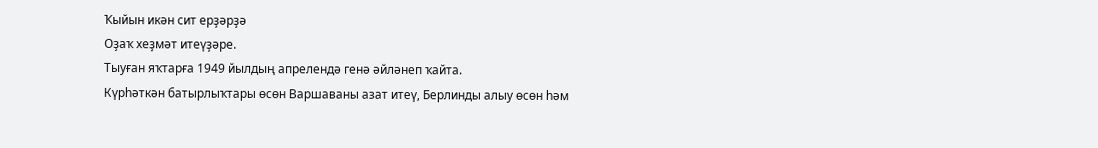Ҡыйын икән сит ерҙәрҙә
Оҙаҡ хеҙмәт итеүҙәре.
Тыуған яҡтарға 1949 йылдың апрелендә генә әйләнеп ҡайта.
Күрһәткән батырлыҡтары өсөн Варшаваны азат итеү, Берлинды алыу өсөн һәм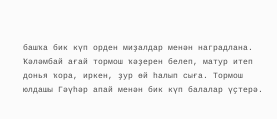башҡа бик күп орден миҙалдар менән наградлана.
Ҡәләмбай ағай тормош ҡәҙерен белеп, матур итеп донья ҡора, иркен, ҙур өй һалып сыға. Тормош юлдашы Гәүһәр апай менән бик күп балалар үҫтерә.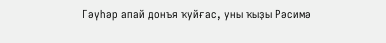Гәүһәр апай донъя ҡуйғас, уны ҡыҙы Рәсимә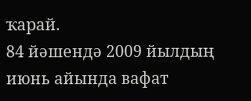ҡарай.
84 йәшендә 2009 йылдың июнь айында вафат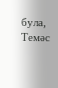була, Темәс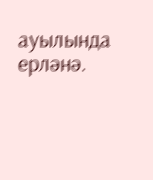ауылында ерләнә.